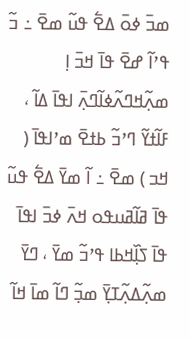ߘߏ߫ ߦߋ߫ ߡߐ߱ ߟߎ߬ ߘߐ߫ ߸ ߏ߬ ߟߴߊ߬ ߝߐ߫ ߟߊ߫ ߞߏ߫ ߊ߲ ߘߍ߲߬ߞߣߍ߬ߦߊ߬ߣߍ߲߫ ߊߟߊ߫ ߡߊ߬ ، ߓߊ߬ߙߌ߬ ߣߴߏ߬ ߕߙߐ߫ ߘߴߊߟߊ߫ ( ߞߏ ) ߘߐ߫ ߸ ߊ߬ ߘߌ߫ ߡߐ߱ ߟߎ߬ ߟߊ߫ ߥߊ߬ߥߎߟߋ ߞߍ߫ ߦߏ߫ ߊߟߊ߫ ߟߊ߫ ߖߊ߲߰ߞߕߊ ߟߴߏ߬ ߘߌ߫ ، ߣߌ߫ ߘߍ߲߬ߡߍ߲߬ߠߌ߲߫ ߘߏ߲߬ ߣߊ߬ ߘߊ߫ ߞߊ߬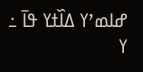ߝߊߘߴߌ ߡߊ߰ߙߌ ߟߊ߫ ߸ ߌ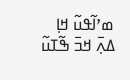ߘߴߊ߬ߟߎ߬ ߞߊ߲ ߡߍ߲߫ ߞߏ߫ ߒ߬ߠߎ߬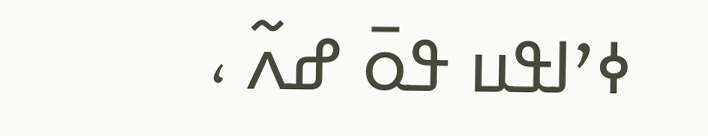ߦߴߊߟߎ ߟߋ߫ ߝߍ߬ ،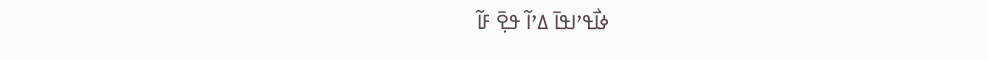ߦߊ߯ߟߴߊߟߊ߫ ߡߴߊ߬ ߟߐ߲߫ ߓߊ߬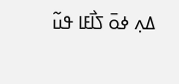ߡߍ߲ ߦߋ߫ ߖߊ߯ߓߊ ߟߎ߬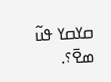ߛߌߛߌ ߟߎ߬ ߘߐ߫؟.